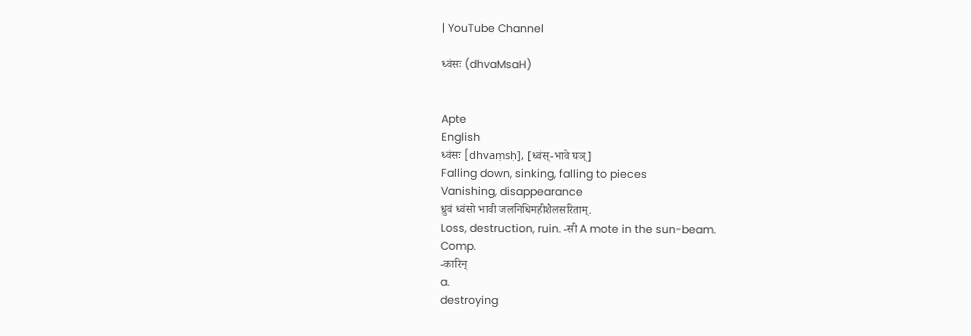| YouTube Channel

ध्वंसः (dhvaMsaH)


Apte
English
ध्वंसः [dhvaṃsḥ], [ध्वंस्-भावे घञ्]
Falling down, sinking, falling to pieces
Vanishing, disappearance
ध्रुवं ध्वंसो भावी जलनिधिमहीशैलसरिताम्.
Loss, destruction, ruin. -सी A mote in the sun-beam.
Comp.
-कारिन्
a.
destroying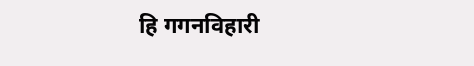हि गगनविहारी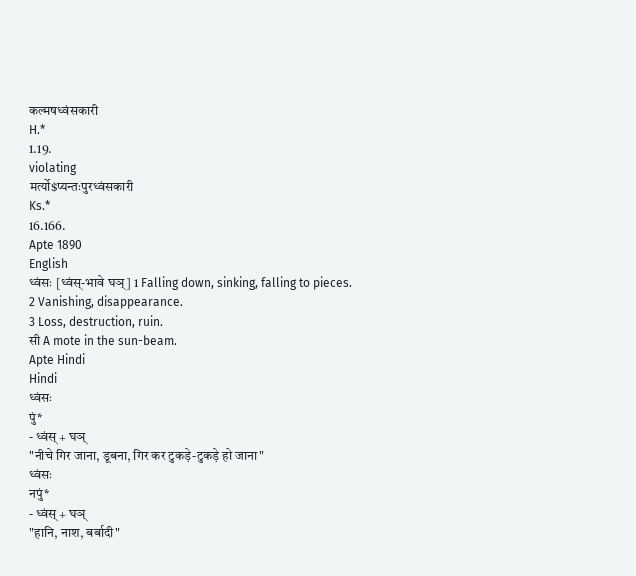कल्मषध्वंसकारी
H.*
1.19.
violating
मर्त्यो$प्यन्तःपुरध्वंसकारी
Ks.*
16.166.
Apte 1890
English
ध्वंसः [ध्वंस्-भावे घञ्] 1 Falling down, sinking, falling to pieces.
2 Vanishing, disappearance.
3 Loss, destruction, ruin.
सी A mote in the sun-beam.
Apte Hindi
Hindi
ध्वंसः
पुं*
- ध्वंस् + घञ्
"नीचे गिर जाना, डूबना, गिर कर टुकड़े-टुकड़े हो जाना"
ध्वंसः
नपुं*
- ध्वंस् + घञ्
"हानि, नाश, बर्बादी"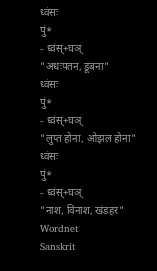ध्वंसः
पुं*
- ध्वंस्+घञ्
"अधःपतन, डूबना"
ध्वंसः
पुं*
- ध्वंस्+घञ्
"लुप्त होना, ओझल होना"
ध्वंसः
पुं*
- ध्वंस्+घञ्
"नाश, विनाश, खंडहर"
Wordnet
Sanskrit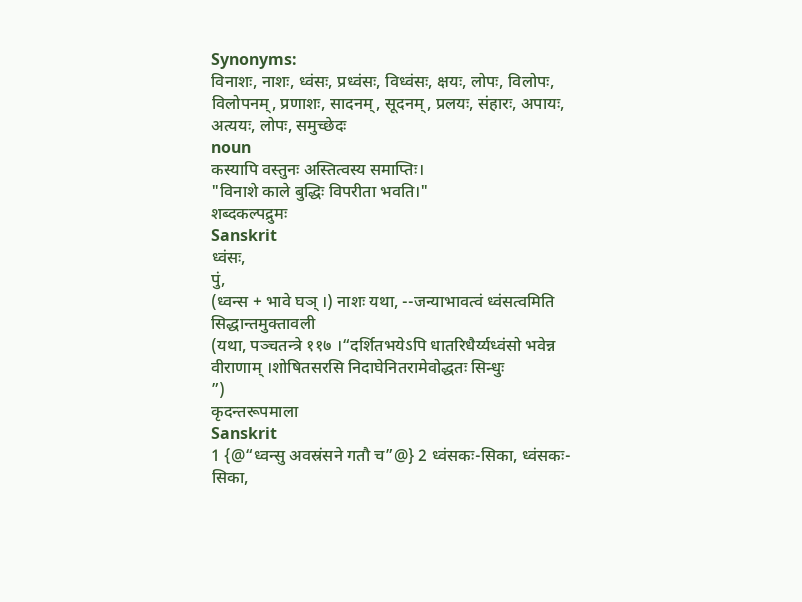Synonyms:
विनाशः, नाशः, ध्वंसः, प्रध्वंसः, विध्वंसः, क्षयः, लोपः, विलोपः, विलोपनम्, प्रणाशः, सादनम्, सूदनम्, प्रलयः, संहारः, अपायः, अत्ययः, लोपः, समुच्छेदः
noun
कस्यापि वस्तुनः अस्तित्वस्य समाप्तिः।
"विनाशे काले बुद्धिः विपरीता भवति।"
शब्दकल्पद्रुमः
Sanskrit
ध्वंसः,
पुं,
(ध्वन्स + भावे घञ् ।) नाशः यथा, --जन्याभावत्वं ध्वंसत्वमिति सिद्धान्तमुक्तावली
(यथा, पञ्चतन्त्रे ११७ ।“दर्शितभयेऽपि धातरिधैर्य्यध्वंसो भवेन्न वीराणाम् ।शोषितसरसि निदाघेनितरामेवोद्धतः सिन्धुः
”)
कृदन्तरूपमाला
Sanskrit
1 {@“ध्वन्सु अवस्रंसने गतौ च”@} 2 ध्वंसकः-सिका, ध्वंसकः-सिका,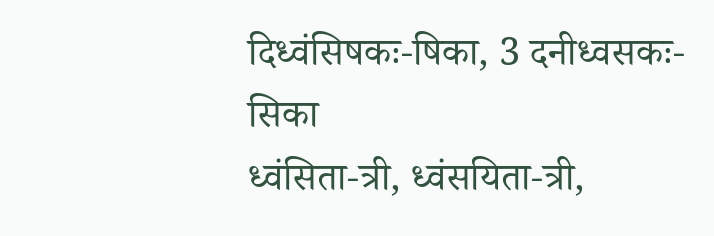दिध्वंसिषकः-षिका, 3 दनीध्वसकः-सिका
ध्वंसिता-त्री, ध्वंसयिता-त्री,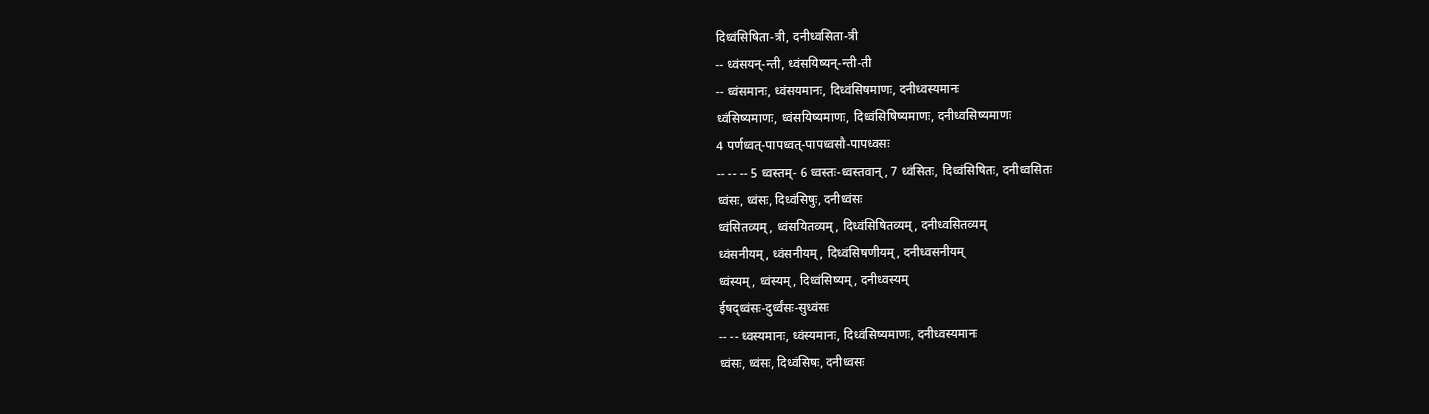दिध्वंसिषिता-त्री, दनीध्वसिता-त्री
-- ध्वंसयन्-न्ती, ध्वंसयिष्यन्-न्ती-ती
-- ध्वंसमानः, ध्वंसयमानः, दिध्वंसिषमाणः, दनीध्वस्यमानः
ध्वंसिष्यमाणः, ध्वंसयिष्यमाणः, दिध्वंसिषिष्यमाणः, दनीध्वसिष्यमाणः
4 पर्णध्वत्-पापध्वत्-पापध्वसौ-पापध्वसः
-- -- -- 5 ध्वस्तम्- 6 ध्वस्तः-ध्वस्तवान्, 7 ध्वंसितः, दिध्वंसिषितः, दनीध्वसितः
ध्वंसः, ध्वंसः, दिध्वंसिषुः, दनीध्वंसः
ध्वंसितव्यम्, ध्वंसयितव्यम्, दिध्वंसिषितव्यम्, दनीध्वसितव्यम्
ध्वंसनीयम्, ध्वंसनीयम्, दिध्वंसिषणीयम्, दनीध्वसनीयम्
ध्वंस्यम्, ध्वंस्यम्, दिध्वंसिष्यम्, दनीध्वस्यम्
ईषद्ध्वंसः-दुर्ध्वंसः-सुध्वंसः
-- -- ध्वस्यमानः, ध्वंस्यमानः, दिध्वंसिष्यमाणः, दनीध्वस्यमानः
ध्वंसः, ध्वंसः, दिध्वंसिषः, दनीध्वसः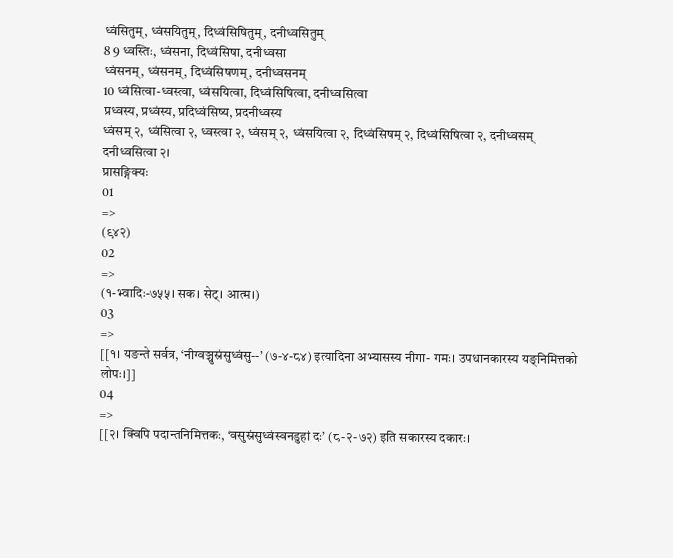ध्वंसितुम्, ध्वंसयितुम्, दिध्वंसिषितुम्, दनीध्वसितुम्
8 9 ध्वस्तिः, ध्वंसना, दिध्वंसिषा, दनीध्वसा
ध्वंसनम्, ध्वंसनम्, दिध्वंसिषणम्, दनीध्वसनम्
10 ध्वंसित्वा-ध्वस्त्वा, ध्वंसयित्वा, दिध्वंसिषित्वा, दनीध्वसित्वा
प्रध्वस्य, प्रध्वंस्य, प्रदिध्वंसिष्य, प्रदनीध्वस्य
ध्वंसम् २, ध्वंसित्वा २, ध्वस्त्वा २, ध्वंसम् २, ध्वंसयित्वा २, दिध्वंसिषम् २, दिध्वंसिषित्वा २, दनीध्वसम्
दनीध्वसित्वा २।
प्रासङ्गिक्यः
01
=>
(९४२)
02
=>
(१-भ्वादिः-७५५। सक। सेट्। आत्म।)
03
=>
[[१। यङन्ते सर्वत्र, ‘नीग्वञ्चुस्रंसुध्वंसु--’ (७-४-८४) इत्यादिना अभ्यासस्य नीगा- गमः। उपधानकारस्य यङ्निमित्तको लोपः।]]
04
=>
[[२। क्विपि पदान्तनिमित्तकः, ‘वसुस्रंसुध्वंस्वनडुहां दः’ (८-२-७२) इति सकारस्य दकारः।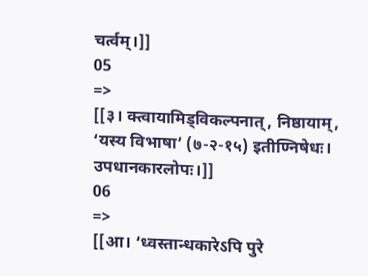चर्त्वम्।]]
05
=>
[[३। क्त्वायामिड्विकल्पनात्, निष्ठायाम्, ‘यस्य विभाषा’ (७-२-१५) इतीण्निषेधः। उपधानकारलोपः।]]
06
=>
[[आ। ‘ध्वस्तान्धकारेऽपि पुरे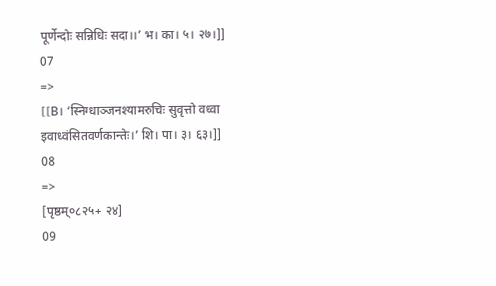पूर्णेन्दोः सन्निधिः सदा।।’ भ। का। ५। २७।]]
07
=>
[[B। ‘स्निग्धाञ्जनश्यामरुचिः सुवृत्तो वध्वा इवाध्वंसितवर्णकान्तेः।’ शि। पा। ३। ६३।]]
08
=>
[पृष्ठम्०८२५+ २४]
09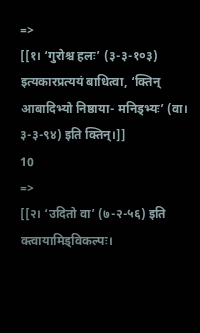=>
[[१। ‘गुरोश्च हलः’ (३-३-१०३) इत्यकारप्रत्ययं बाधित्वा, ‘क्तिन् आबादिभ्यो निष्ठाया- मनिड्भ्यः’ (वा। ३-३-९४) इति क्तिन्।]]
10
=>
[[२। ‘उदितो वा’ (७-२-५६) इति क्त्वायामिड्विकल्पः।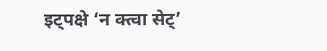इट्पक्षे ‘न क्त्वा सेट्’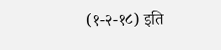(१-२-१८) इति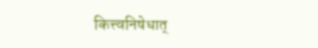कित्त्वनिषेधात्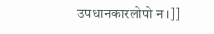उपधानकारलोपो न।]]